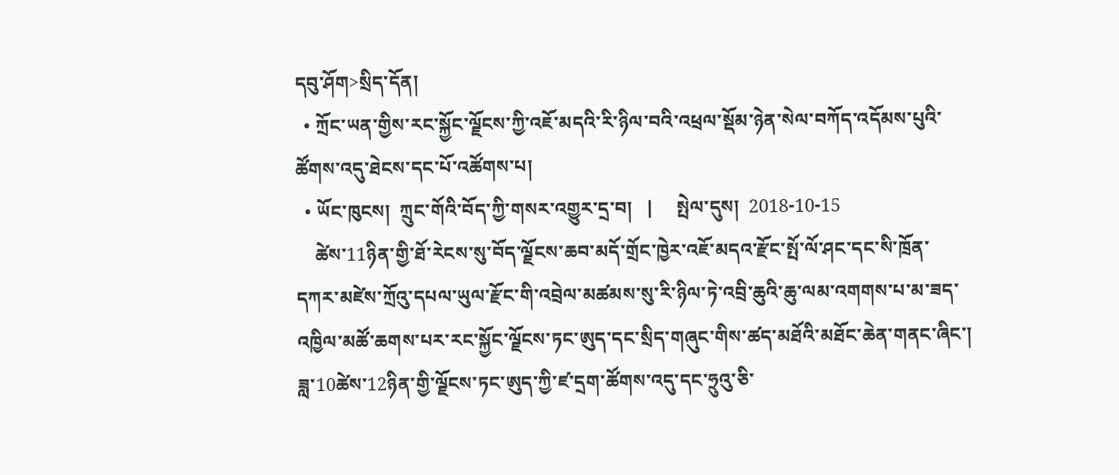དབུ་ཤོག>སྲིད་དོན།
  • ཀྲོང་ཡན་གྱིས་རང་སྐྱོང་ལྗོངས་ཀྱི་འཇོ་མདའི་རི་ཉིལ་བའི་འཕྲལ་སྡོམ་ཉེན་སེལ་བཀོད་འདོམས་པུའི་ཚོགས་འདུ་ཐེངས་དང་པོ་འཚོགས་པ།
  • ཡོང་ཁུངས།  ཀྲུང་གོའི་བོད་ཀྱི་གསར་འགྱུར་དྲ་བ།   |     སྤེལ་དུས།  2018-10-15
    ཚེས་11ཉིན་གྱི་ཐོ་རེངས་སུ་བོད་ལྗོངས་ཆབ་མདོ་གྲོང་ཁྱེར་འཇོ་མདའ་རྫོང་སྤོ་ལོ་ཤང་དང་སི་ཁྲོན་དཀར་མཛེས་ཀྲོའུ་དཔལ་ཡུལ་རྫོང་གི་འབྲེལ་མཚམས་སུ་རི་ཉིལ་ཏེ་འབྲི་ཆུའི་ཆུ་ལམ་འགགས་པ་མ་ཟད་འཁྱིལ་མཚོ་ཆགས་པར་རང་སྐྱོང་ལྗོངས་ཏང་ཨུད་དང་སྲིད་གཞུང་གིས་ཚད་མཐོའི་མཐོང་ཆེན་གནང་ཞིང་། ཟླ་10ཚེས་12ཉིན་གྱི་ལྗོངས་ཏང་ཨུད་ཀྱི་ཛ་དྲག་ཚོགས་འདུ་དང་ཧྲུའུ་ཅི་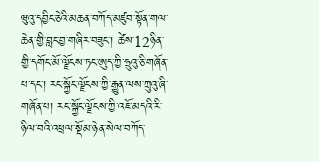ཝུའུ་དབྱིང་ཅེའི་མཆན་བཀོད་མཛུབ་སྟོན་གལ་ཆེན་གྱི་བླང་བྱ་གཞིར་བཟུང་། ཚེས་12ཉིན་གྱི་དགོང་མོ་ལྗོངས་ཏང་ཨུད་ཀྱི་ཧྲུའུ་ཅི་གཞོན་པ་དང་། རང་སྐྱོང་ལྗོངས་ཀྱི་རྒྱུན་ལས་ཀྲུའུ་ཞི་གཞོན་པ། རང་སྐྱོང་ལྗོངས་ཀྱི་འཇོ་མདའི་རི་ཉིལ་བའི་འཕྲལ་སྡོམ་ཉེན་སེལ་བཀོད་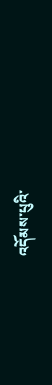འདོམས་པུའི་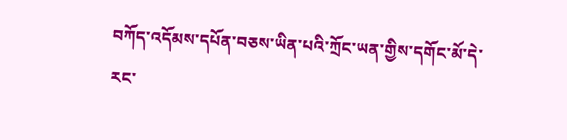བཀོད་འདོམས་དཔོན་བཅས་ཡིན་པའི་ཀྲོང་ཡན་གྱིས་དགོང་མོ་དེ་རང་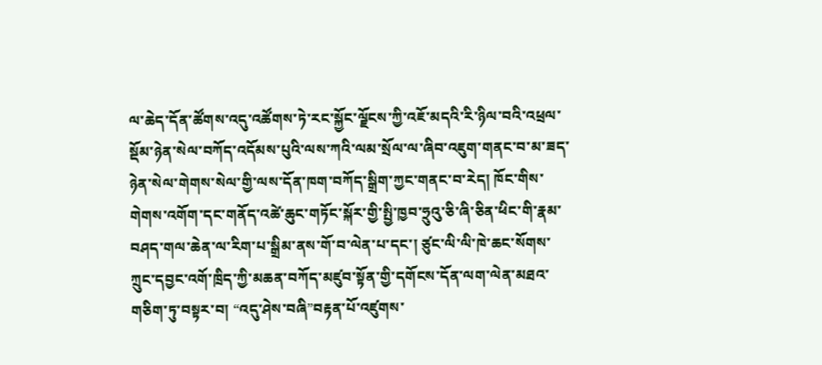ལ་ཆེད་དོན་ཚོགས་འདུ་འཚོགས་ཏེ་རང་སྐྱོང་ལྗོངས་ཀྱི་འཇོ་མདའི་རི་ཉིལ་བའི་འཕྲལ་སྡོམ་ཉེན་སེལ་བཀོད་འདོམས་པུའི་ལས་ཀའི་ལམ་སྲོལ་ལ་ཞིབ་འཇུག་གནང་བ་མ་ཟད་ཉེན་སེལ་གེགས་སེལ་གྱི་ལས་དོན་ཁག་བཀོད་སྒྲིག་ཀྱང་གནང་བ་རེད། ཁོང་གིས་གེགས་འགོག་དང་གནོད་འཚེ་ཆུང་གཏོང་སྐོར་གྱི་སྤྱི་ཁྱབ་ཧྲུའུ་ཅི་ཞི་ཅིན་ཕིང་གི་རྣམ་བཤད་གལ་ཆེན་ལ་རིག་པ་སྒྲིམ་ནས་གོ་བ་ལེན་པ་དང་། ཙུང་ལི་ལི་ཁེ་ཆང་སོགས་ཀྲུང་དབྱང་འགོ་ཁྲིད་ཀྱི་མཆན་བཀོད་མཛུབ་སྟོན་གྱི་དགོངས་དོན་ལག་ལེན་མཐའ་གཅིག་ཏུ་བསྟར་བ། “འདུ་ཤེས་བཞི”བརྟན་པོ་འཛུགས་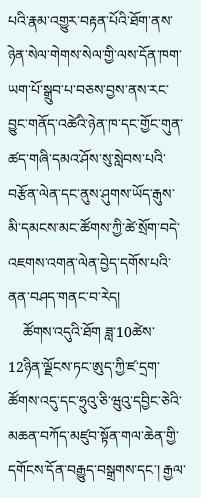པའི་རྣམ་འགྱུར་བརྟན་པོའི་ཐོག་ནས་ཉེན་སེལ་གེགས་སེལ་གྱི་ལས་དོན་ཁག་ཡག་པོ་སྒྲུབ་པ་བཅས་བྱས་ནས་རང་བྱུང་གནོད་འཚེའི་ཉེན་ཁ་དང་གྱོང་གུན་ཚད་གཞི་དམའ་ཤོས་སུ་སླེབས་པའི་བརྩོན་ལེན་དང་ནུས་ཤུགས་ཡོད་རྒུས་མི་དམངས་མང་ཚོགས་ཀྱི་ཚེ་སྲོག་བདེ་འཇགས་འགན་ལེན་བྱེད་དགོས་པའི་ནན་བཤད་གནང་བ་རེད།
    ཚོགས་འདུའི་ཐོག ཟླ་10ཚེས་12ཉིན་ལྗོངས་ཏང་ཨུད་ཀྱི་ཛ་དྲག་ཚོགས་འདུ་དང་ཧྲུའུ་ཅི་ཝུའུ་དབྱིང་ཅེའི་མཆན་བཀོད་མཛུབ་སྟོན་གལ་ཆེན་གྱི་དགོངས་དོན་བརྒྱུད་བསྒྲགས་དང་། རྒྱལ་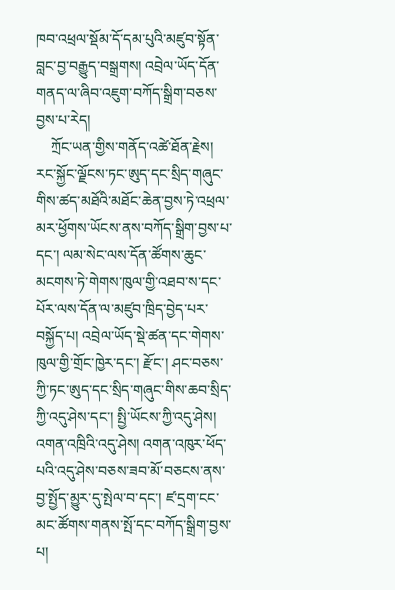ཁབ་འཕྲལ་སྡོམ་དོ་དམ་པུའི་མཛུབ་སྟོན་བླང་བྱ་བརྒྱུད་བསྒྲགས། འབྲེལ་ཡོད་དོན་གནད་ལ་ཞིབ་འཇུག་བཀོད་སྒྲིག་བཅས་བྱས་པ་རེད།
    ཀྲོང་ཡན་གྱིས་གནོད་འཚེ་ཐོན་རྗེས། རང་སྐྱོང་ལྗོངས་ཏང་ཨུད་དང་སྲིད་གཞུང་གིས་ཚད་མཐོའི་མཐོང་ཆེན་བྱས་ཏེ་འཕྲལ་མར་ཕྱོགས་ཡོངས་ནས་བཀོད་སྒྲིག་བྱས་པ་དང་། ལམ་སེང་ལས་དོན་ཚོགས་ཆུང་མངགས་ཏེ་གེགས་ཁུལ་གྱི་འཐབ་ས་དང་པོར་ལས་དོན་ལ་མཛུབ་ཁྲིད་བྱེད་པར་བསྐྱོད་པ། འབྲེལ་ཡོད་སྡེ་ཚན་དང་གེགས་ཁུལ་གྱི་གྲོང་ཁྱེར་དང་། རྫོང་། ཤང་བཅས་ཀྱི་ཏང་ཨུད་དང་སྲིད་གཞུང་གིས་ཆབ་སྲིད་ཀྱི་འདུ་ཤེས་དང་། སྤྱི་ཡོངས་ཀྱི་འདུ་ཤེས། འགན་འཁྲིའི་འདུ་ཤེས། འགན་འཁུར་ཕོད་པའི་འདུ་ཤེས་བཅས་ཟབ་མོ་བཅངས་ནས་བྱ་སྤྱོད་མྱུར་དུ་སྤེལ་བ་དང་། ཛ་དྲག་ངང་མང་ཚོགས་གནས་སྤོ་དང་བཀོད་སྒྲིག་བྱས་པ།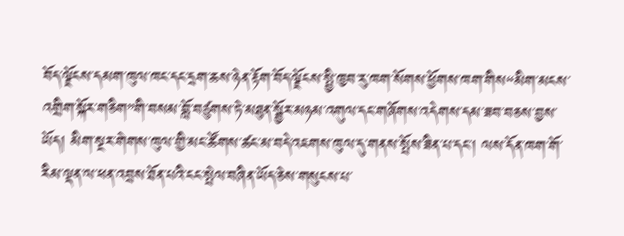བོད་ལྗོངས་དམག་ཁུལ་ཁང་དང་དྲག་ཆས་ཉེན་རྟོག་བོད་ལྗོངས་སྤྱི་ཁྱབ་རུ་ཁག་སོགས་ཕྱོགས་ཁག་གིས“མིག་མངས་འགྲིག་སྐོར་གཅིག”གི་བསམ་བློ་བཙུགས་ཏེ་མཐུན་སྦྱོར་མཉམ་འགུལ་དང་གཞོགས་འདེགས་དམ་ཟབ་བཅས་བྱས་ཡོད། མིག་སྔར་གེགས་ཁུལ་གྱི་མང་ཚོགས་ཚང་མ་བདེ་འཇགས་ཁུལ་དུ་གནས་སྤོས་ཟིན་པ་དང་། ལས་དོན་ཁག་གོ་རིམ་ལྡན་ལ་ཕན་འབྲས་ཐོན་པའི་ངང་སྤེལ་བཞིན་ཡོད་ཅེས་གསུངས་པ་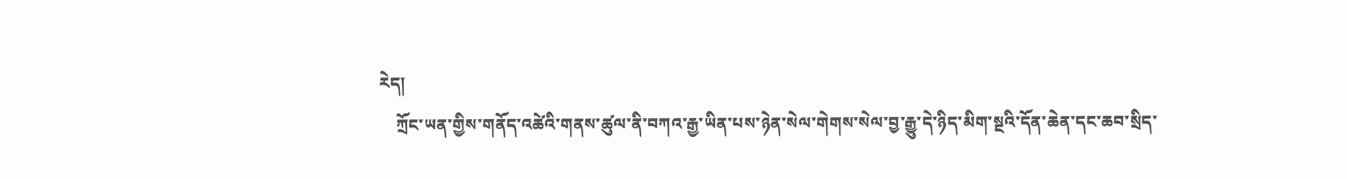རེད།
    ཀྲོང་ཡན་གྱིས་གནོད་འཚེའི་གནས་ཚུལ་ནི་བཀའ་རྒྱ་ཡིན་པས་ཉེན་སེལ་གེགས་སེལ་བྱ་རྒྱུ་དེ་ཉིད་མིག་སྔའི་དོན་ཆེན་དང་ཆབ་སྲིད་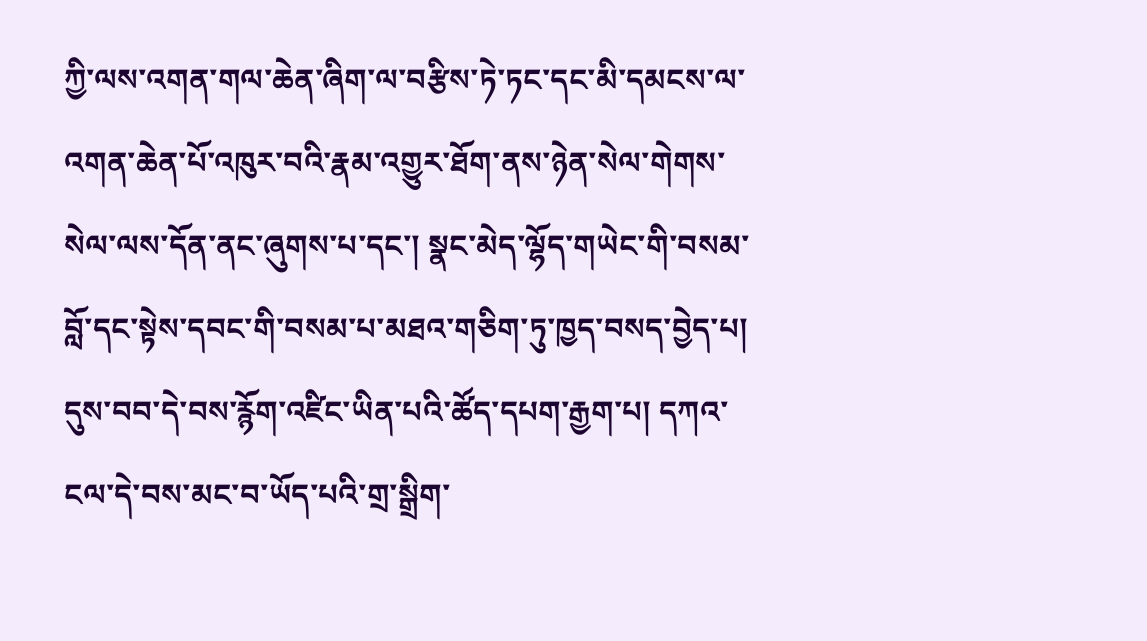ཀྱི་ལས་འགན་གལ་ཆེན་ཞིག་ལ་བརྩིས་ཏེ་ཏང་དང་མི་དམངས་ལ་འགན་ཆེན་པོ་འཁུར་བའི་རྣམ་འགྱུར་ཐོག་ནས་ཉེན་སེལ་གེགས་སེལ་ལས་དོན་ནང་ཞུགས་པ་དང་། སྣང་མེད་ལྷོད་གཡེང་གི་བསམ་བློ་དང་སྟེས་དབང་གི་བསམ་པ་མཐའ་གཅིག་ཏུ་ཁྱད་བསད་བྱེད་པ། དུས་བབ་དེ་བས་རྙོག་འཛིང་ཡིན་པའི་ཚོད་དཔག་རྒྱག་པ། དཀའ་ངལ་དེ་བས་མང་བ་ཡོད་པའི་གྲ་སྒྲིག་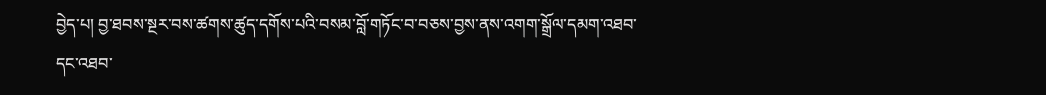བྱེད་པ། བྱ་ཐབས་སྔར་བས་ཚགས་ཚུད་དགོས་པའི་བསམ་བློ་གཏོང་བ་བཅས་བྱས་ནས་འགག་སྒྲོལ་དམག་འཐབ་དང་འཐབ་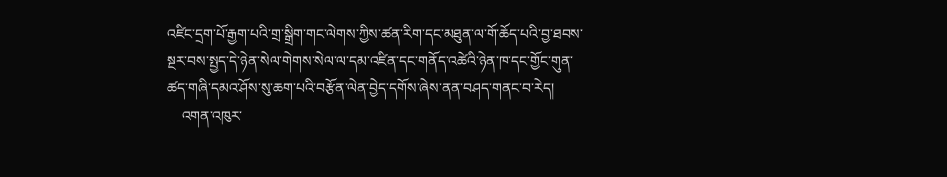འཛིང་དྲག་པོ་རྒྱག་པའི་གྲ་སྒྲིག་གང་ལེགས་ཀྱིས་ཚན་རིག་དང་མཐུན་ལ་གོ་ཆོད་པའི་བྱ་ཐབས་སྔར་བས་སྤྱད་དེ་ཉེན་སེལ་གེགས་སེལ་ལ་དམ་འཛིན་དང་གནོད་འཚེའི་ཉེན་ཁ་དང་གྱོང་གུན་ཚད་གཞི་དམའ་ཤོས་སུ་ཆག་པའི་བརྩོན་ལེན་བྱེད་དགོས་ཞེས་ནན་བཤད་གནང་བ་རེད།
    འགན་འཁུར་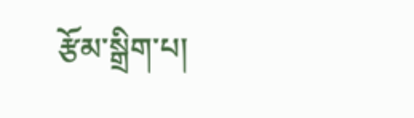རྩོམ་སྒྲིག་པ།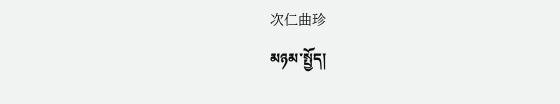次仁曲珍
མཉམ་སྤྱོད།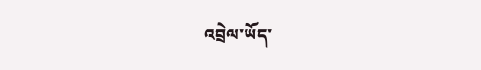འབྲེལ་ཡོད་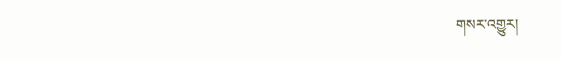གསར་འགྱུར།